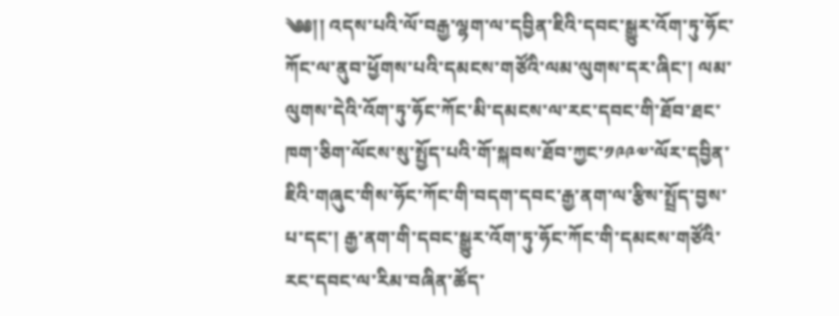༄༅།། འདས་པའི་ལོ་བརྒྱ་ལྷག་ལ་དབྱིན་ཇིའི་དབང་སྒྱུར་འོག་ཏུ་ཧོང་ཀོང་ལ་ནུབ་ཕྱོགས་པའི་དམངས་གཙོའི་ལམ་ལུགས་དར་ཞིང་། ལམ་ལུགས་དེའི་འོག་ཏུ་ཧོང་ཀོང་མི་དམངས་ལ་རང་དབང་གི་ཐོབ་ཐང་ཁག་ཅིག་ལོངས་སུ་སྤྱོད་པའི་གོ་སྐབས་ཐོབ་ཀྱང་༡༩༩༧་ལོར་དབྱིན་ཇིའི་གཞུང་གིས་ཧོང་ཀོང་གི་བདག་དབང་རྒྱ་ནག་ལ་རྩིས་སྤྲོད་བྱས་པ་དང་། རྒྱ་ནག་གི་དབང་སྒྱུར་འོག་ཏུ་ཧོང་ཀོང་གི་དམངས་གཙོའི་རང་དབང་ལ་རིམ་བཞིན་ཚོད་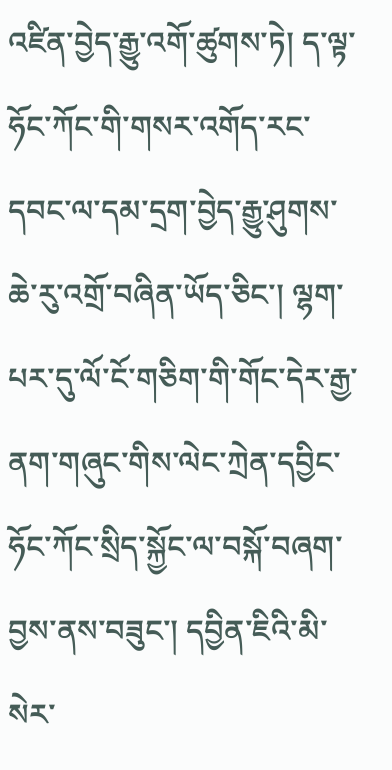འཛིན་བྱེད་རྒྱུ་འགོ་ཚུགས་ཏེ། ད་ལྟ་ཧོང་ཀོང་གི་གསར་འགོད་རང་དབང་ལ་དམ་དྲག་བྱེད་རྒྱུ་ཤུགས་ཆེ་རུ་འགྲོ་བཞིན་ཡོད་ཅིང་། ལྷག་པར་དུ་ལོ་ངོ་གཅིག་གི་གོང་དེར་རྒྱ་ནག་གཞུང་གིས་ལེང་ཀྲེན་དབྱིང་ཧོང་ཀོང་སྲིད་སྐྱོང་ལ་བསྐོ་བཞག་བྱས་ནས་བཟུང་། དབྱིན་ཇིའི་མི་སེར་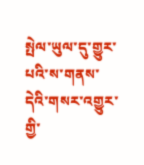སྤེལ་ཡུལ་དུ་གྱུར་པའི་ས་གནས་དེའི་གསར་འགྱུར་གྱི་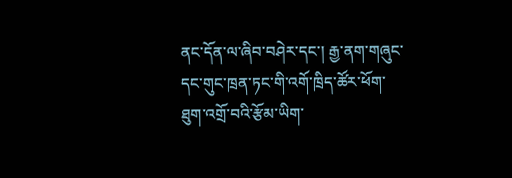ནང་དོན་ལ་ཞིབ་བཤེར་དང་། རྒྱ་ནག་གཞུང་དང་གུང་ཁྲན་ཏང་གི་འགོ་ཁྲིད་ཚོར་ཕོག་ཐུག་འགྲོ་བའི་རྩོམ་ཡིག་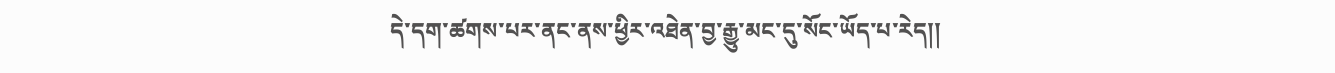དེ་དག་ཚགས་པར་ནང་ནས་ཕྱིར་འཐེན་བྱ་རྒྱུ་མང་དུ་སོང་ཡོད་པ་རེད།།